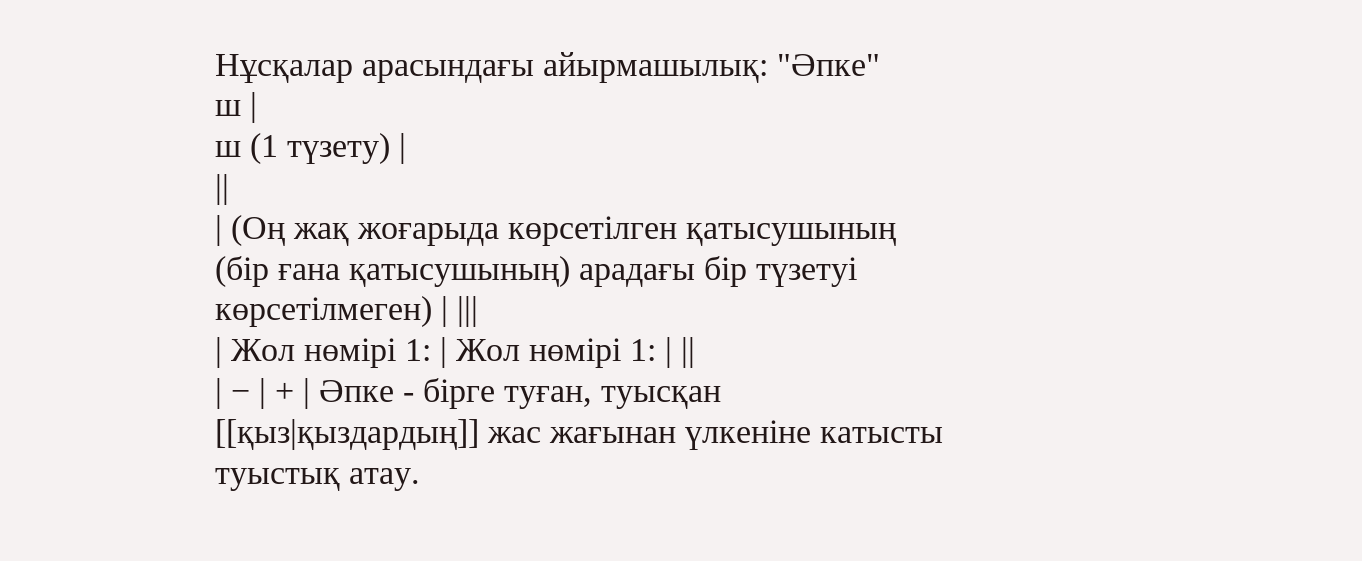Нұсқалар арасындағы айырмашылық: "Әпке"
ш |
ш (1 түзету) |
||
| (Оң жақ жоғарыда көрсетілген қатысушының (бір ғана қатысушының) арадағы бір түзетуі көрсетілмеген) | |||
| Жол нөмірі 1: | Жол нөмірі 1: | ||
| − | + | Әпке - бірге туған, туысқан [[қыз|қыздардың]] жас жағынан үлкеніне катысты туыстық атау.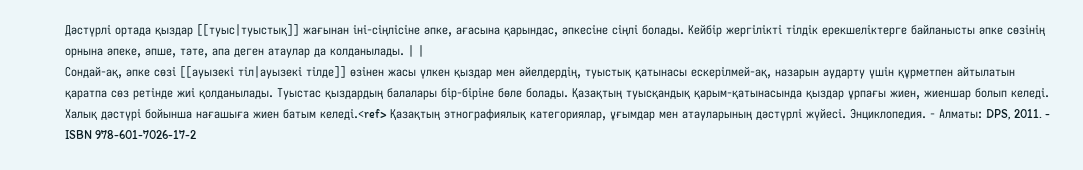Дәстүрлі ортада қыздар [[туыс|туыстық]] жағынан іні-сіңлісіне әпке, ағасына қарындас, әпкесіне сіңлі болады. Кейбір жергілікті тілдік ерекшеліктерге байланысты әпке сөзінің орнына әпеке, әпше, тәте, aпa деген атаулар да колданылады. | |
Сондай-ақ, әпке сөзі [[ауызекі тіл|ауызекі тілде]] өзінен жасы үлкен қыздар мен әйелдердің, туыстық қатынасы ескерілмей-ақ, назарын аударту үшін құрметпен айтылатын қаратпа сөз ретінде жиі қолданылады. Туыстас қыздардың балалары бір-біріне бөле болады. Қазақтың туысқандық қарым-қатынасында қыздар ұрпағы жиен, жиеншар болып келеді. Халық дәстүрі бойынша нағашыға жиен батым келеді.<ref> Қазақтың этнографиялық категориялар, ұғымдар мен атауларының дәстүрлі жүйесі. Энциклопедия. - Алматы: DPS, 2011. - ISBN 978-601-7026-17-2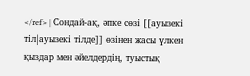</ref> | Сондай-ақ, әпке сөзі [[ауызекі тіл|ауызекі тілде]] өзінен жасы үлкен қыздар мен әйелдердің, туыстық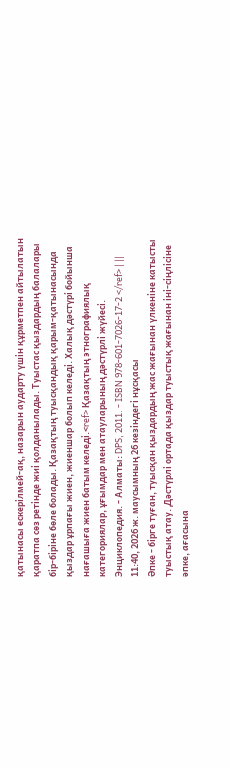қатынасы ескерілмей-ақ, назарын аударту үшін құрметпен айтылатын қаратпа сөз ретінде жиі қолданылады. Туыстас қыздардың балалары бір-біріне бөле болады. Қазақтың туысқандық қарым-қатынасында қыздар ұрпағы жиен, жиеншар болып келеді. Халық дәстүрі бойынша нағашыға жиен батым келеді.<ref> Қазақтың этнографиялық категориялар, ұғымдар мен атауларының дәстүрлі жүйесі. Энциклопедия. - Алматы: DPS, 2011. - ISBN 978-601-7026-17-2 </ref> | ||
11:40, 2026 ж. маусымның 26 кезіндегі нұсқасы
Әпке - бірге туған, туысқан қыздардың жас жағынан үлкеніне катысты туыстық атау. Дәстүрлі ортада қыздар туыстық жағынан іні-сіңлісіне әпке, ағасына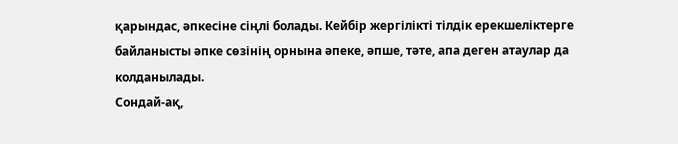қарындас, әпкесіне сіңлі болады. Кейбір жергілікті тілдік ерекшеліктерге байланысты әпке сөзінің орнына әпеке, әпше, тәте, aпa деген атаулар да колданылады.
Сондай-ақ,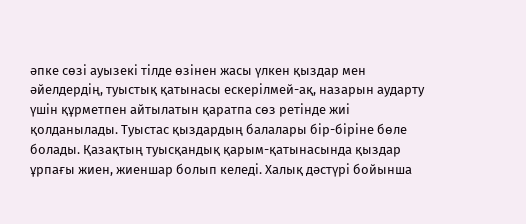әпке сөзі ауызекі тілде өзінен жасы үлкен қыздар мен әйелдердің, туыстық қатынасы ескерілмей-ақ, назарын аударту үшін құрметпен айтылатын қаратпа сөз ретінде жиі қолданылады. Туыстас қыздардың балалары бір-біріне бөле болады. Қазақтың туысқандық қарым-қатынасында қыздар ұрпағы жиен, жиеншар болып келеді. Халық дәстүрі бойынша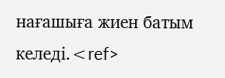нағашыға жиен батым келеді.<ref>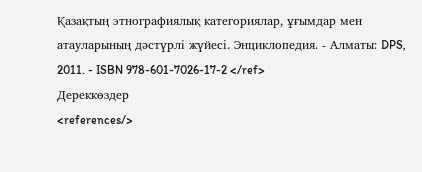Қазақтың этнографиялық категориялар, ұғымдар мен атауларының дәстүрлі жүйесі. Энциклопедия. - Алматы: DPS, 2011. - ISBN 978-601-7026-17-2 </ref>
Дереккөздер
<references/>